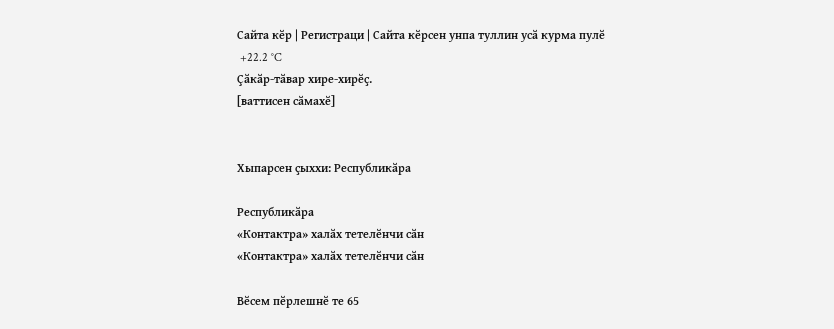Сайта кӗр | Регистраци | Сайта кӗрсен унпа туллин усӑ курма пулӗ
 +22.2 °C
Ҫӑкӑр-тӑвар хире-хирӗҫ.
[ваттисен сӑмахӗ]


Хыпарсен ҫыххи: Республикӑра

Республикӑра
«Контактра» халӑх тетелӗнчи сӑн
«Контактра» халӑх тетелӗнчи сӑн

Вӗсем пӗрлешнӗ те 65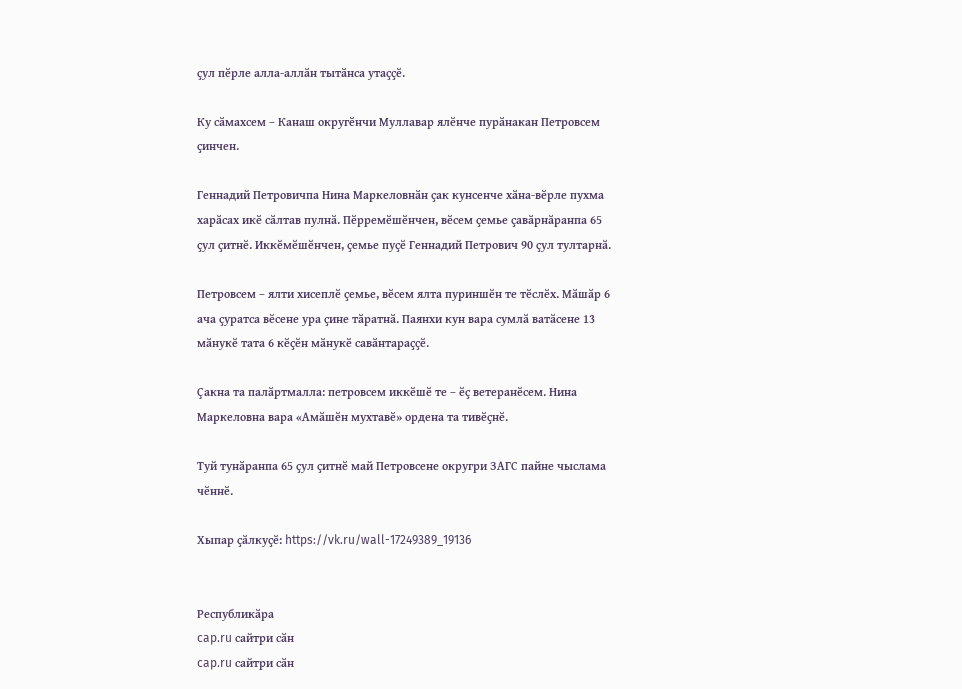ҫул пӗрле алла-аллӑн тытӑнса утаҫҫӗ.

Ку сӑмахсем – Канаш округӗнчи Муллавар ялӗнче пурӑнакан Петровсем ҫинчен.

Геннадий Петровичпа Нина Маркеловнӑн ҫак кунсенче хӑна-вӗрле пухма харӑсах икӗ сӑлтав пулнӑ. Пӗрремӗшӗнчен, вӗсем ҫемье ҫавӑрнӑранпа 65 ҫул ҫитнӗ. Иккӗмӗшӗнчен, ҫемье пуҫӗ Геннадий Петрович 90 ҫул тултарнӑ.

Петровсем – ялти хисеплӗ ҫемье, вӗсем ялта пуриншӗн те тӗслӗх. Мӑшӑр 6 ача ҫуратса вӗсене ура ҫине тӑратнӑ. Паянхи кун вара сумлӑ ватӑсене 13 мӑнукӗ тата 6 кӗҫӗн мӑнукӗ савӑнтараҫҫӗ.

Ҫакна та палӑртмалла: петровсем иккӗшӗ те – ӗҫ ветеранӗсем. Нина Маркеловна вара «Амӑшӗн мухтавӗ» ордена та тивӗҫнӗ.

Туй тунӑранпа 65 ҫул ҫитнӗ май Петровсене округри ЗАГС пайне чыслама чӗннӗ.

Хыпар ҫӑлкуҫӗ: https://vk.ru/wall-17249389_19136


Республикӑра
cap.ru сайтри сӑн
cap.ru сайтри сӑн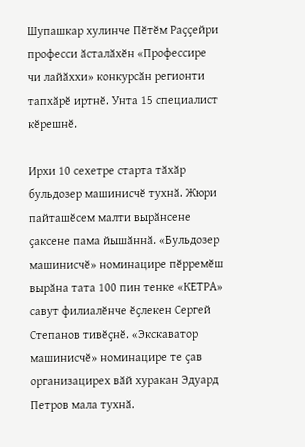Шупашкар хулинче Пӗтӗм Раҫҫейри професси ӑсталӑхӗн «Профессире чи лайӑххи» конкурсӑн регионти тапхӑрӗ иртнӗ. Унта 15 специалист кӗрешнӗ.

Ирхи 10 сехетре старта тӑхӑр бульдозер машинисчӗ тухнӑ. Жюри пайташӗсем малти вырӑнсене ҫаксене пама йышӑннӑ. «Бульдозер машинисчӗ» номинацире пӗрремӗш вырӑна тата 100 пин тенке «КЕТРА» савут филиалӗнче ӗҫлекен Сергей Степанов тивӗҫнӗ. «Экскаватор машинисчӗ» номинацире те ҫав организацирех вӑй хуракан Эдуард Петров мала тухнӑ.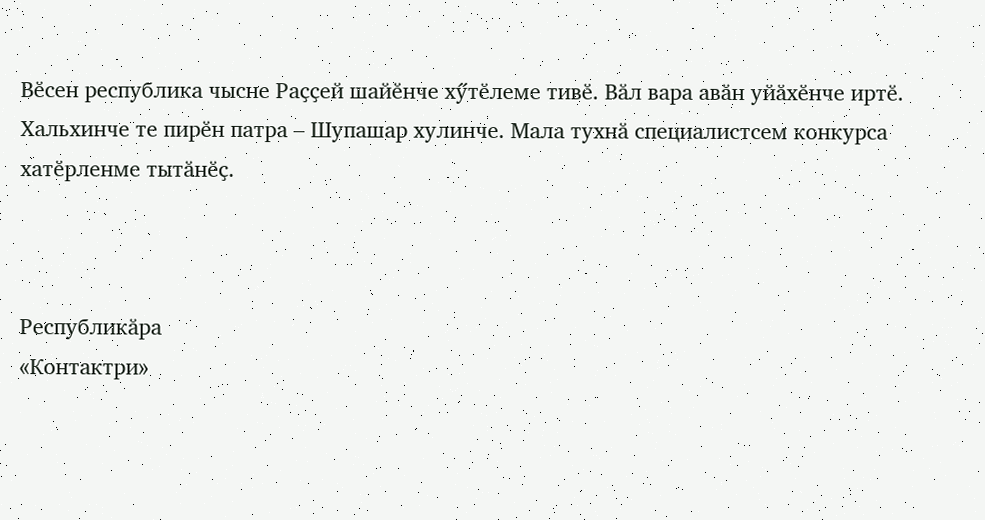Вӗсен республика чысне Раҫҫей шайӗнче хӳтӗлеме тивӗ. Вӑл вара авӑн уйӑхӗнче иртӗ. Хальхинче те пирӗн патра – Шупашар хулинче. Мала тухнӑ специалистсем конкурса хатӗрленме тытӑнӗҫ.



Республикӑра
«Контактри»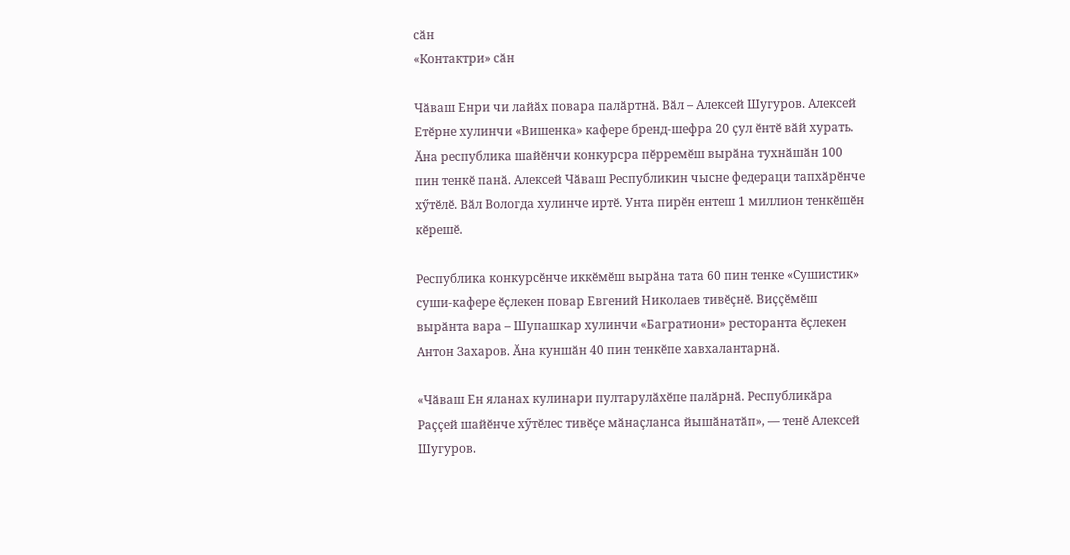сӑн
«Контактри» сӑн

Чӑваш Енри чи лайӑх повара палӑртнӑ. Вӑл – Алексей Шугуров. Алексей Етӗрне хулинчи «Вишенка» кафере бренд-шефра 20 ҫул ӗнтӗ вӑй хурать. Ӑна республика шайӗнчи конкурсра пӗрремӗш вырӑна тухнӑшӑн 100 пин тенкӗ панӑ. Алексей Чӑваш Республикин чысне федераци тапхӑрӗнче хӳтӗлӗ. Вӑл Вологда хулинче иртӗ. Унта пирӗн ентеш 1 миллион тенкӗшӗн кӗрешӗ.

Республика конкурсӗнче иккӗмӗш вырӑна тата 60 пин тенке «Сушистик» суши-кафере ӗҫлекен повар Евгений Николаев тивӗҫнӗ. Виҫҫӗмӗш вырӑнта вара – Шупашкар хулинчи «Багратиони» ресторанта ӗҫлекен Антон Захаров. Ӑна куншӑн 40 пин тенкӗпе хавхалантарнӑ.

«Чӑваш Ен яланах кулинари пултарулӑхӗпе палӑрнӑ. Республикӑра Раҫҫей шайӗнче хӳтӗлес тивӗҫе мӑнаҫланса йышӑнатӑп», — тенӗ Алексей Шугуров.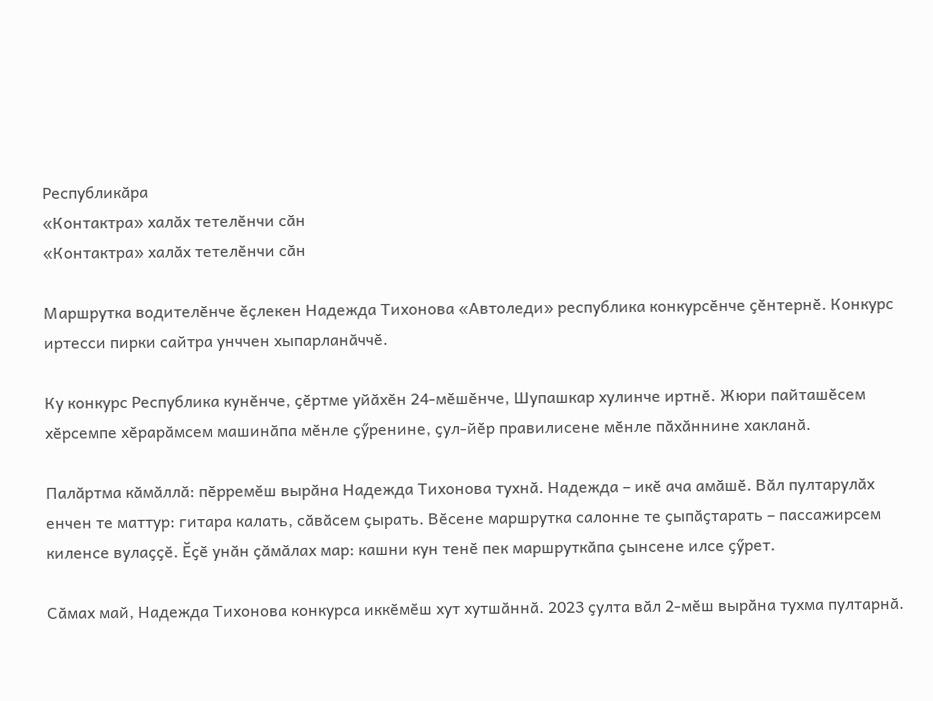Республикӑра
«Контактра» халӑх тетелӗнчи сӑн
«Контактра» халӑх тетелӗнчи сӑн

Маршрутка водителӗнче ӗҫлекен Надежда Тихонова «Автоледи» республика конкурсӗнче ҫӗнтернӗ. Конкурс иртесси пирки сайтра унччен хыпарланӑччӗ.

Ку конкурс Республика кунӗнче, ҫӗртме уйӑхӗн 24-мӗшӗнче, Шупашкар хулинче иртнӗ. Жюри пайташӗсем хӗрсемпе хӗрарӑмсем машинӑпа мӗнле ҫӳренине, ҫул-йӗр правилисене мӗнле пӑхӑннине хакланӑ.

Палӑртма кӑмӑллӑ: пӗрремӗш вырӑна Надежда Тихонова тухнӑ. Надежда – икӗ ача амӑшӗ. Вӑл пултарулӑх енчен те маттур: гитара калать, сӑвӑсем ҫырать. Вӗсене маршрутка салонне те ҫыпӑҫтарать – пассажирсем киленсе вулаҫҫӗ. Ӗҫӗ унӑн ҫӑмӑлах мар: кашни кун тенӗ пек маршруткӑпа ҫынсене илсе ҫӳрет.

Сӑмах май, Надежда Тихонова конкурса иккӗмӗш хут хутшӑннӑ. 2023 ҫулта вӑл 2-мӗш вырӑна тухма пултарнӑ.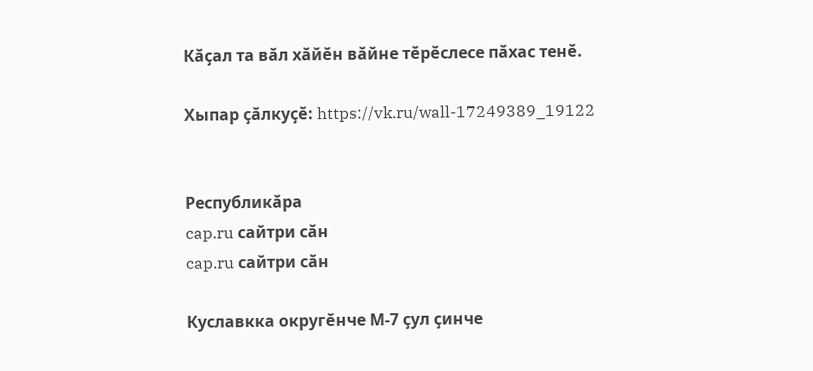Кӑҫал та вӑл хӑйӗн вӑйне тӗрӗслесе пӑхас тенӗ.

Хыпар ҫӑлкуҫӗ: https://vk.ru/wall-17249389_19122


Республикӑра
cap.ru сайтри сӑн
cap.ru сайтри сӑн

Куславкка округӗнче М-7 ҫул ҫинче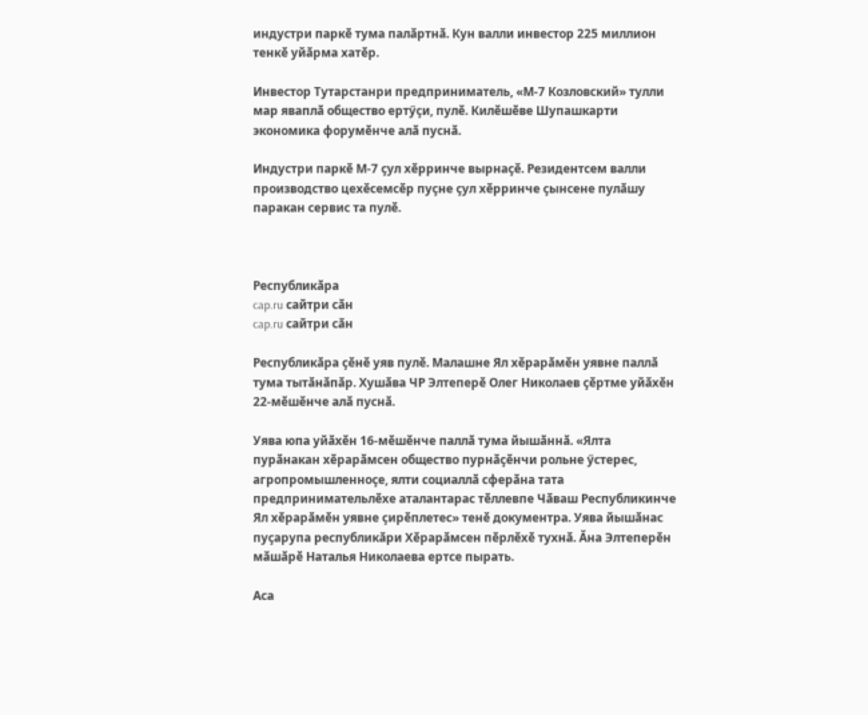индустри паркӗ тума палӑртнӑ. Кун валли инвестор 225 миллион тенкӗ уйӑрма хатӗр.

Инвестор Тутарстанри предприниматель, «М-7 Козловский» тулли мар яваплӑ общество ертӳҫи, пулӗ. Килӗшӗве Шупашкарти экономика форумӗнче алӑ пуснӑ.

Индустри паркӗ М-7 ҫул хӗрринче вырнаҫӗ. Резидентсем валли производство цехӗсемсӗр пуҫне ҫул хӗрринче ҫынсене пулӑшу паракан сервис та пулӗ.



Республикӑра
cap.ru сайтри сӑн
cap.ru сайтри сӑн

Республикӑра ҫӗнӗ уяв пулӗ. Малашне Ял хӗрарӑмӗн уявне паллӑ тума тытӑнӑпӑр. Хушӑва ЧР Элтеперӗ Олег Николаев ҫӗртме уйӑхӗн 22-мӗшӗнче алӑ пуснӑ.

Уява юпа уйӑхӗн 16-мӗшӗнче паллӑ тума йышӑннӑ. «Ялта пурӑнакан хӗрарӑмсен общество пурнӑҫӗнчи рольне ӳстерес, агропромышленноҫе, ялти социаллӑ сферӑна тата предпринимательлӗхе аталантарас тӗллевпе Чӑваш Республикинче Ял хӗрарӑмӗн уявне ҫирӗплетес» тенӗ документра. Уява йышӑнас пуҫарупа республикӑри Хӗрарӑмсен пӗрлӗхӗ тухнӑ. Ӑна Элтеперӗн мӑшӑрӗ Наталья Николаева ертсе пырать.

Аса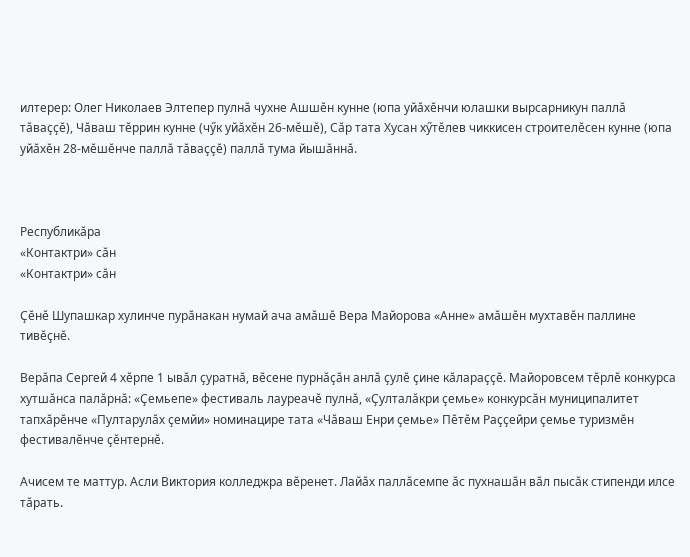илтерер: Олег Николаев Элтепер пулнӑ чухне Ашшӗн кунне (юпа уйӑхӗнчи юлашки вырсарникун паллӑ тӑваҫҫӗ), Чӑваш тӗррин кунне (чӳк уйӑхӗн 26-мӗшӗ), Сӑр тата Хусан хӳтӗлев чиккисен строителӗсен кунне (юпа уйӑхӗн 28-мӗшӗнче паллӑ тӑваҫҫӗ) паллӑ тума йышӑннӑ.



Республикӑра
«Контактри» сӑн
«Контактри» сӑн

Ҫӗнӗ Шупашкар хулинче пурӑнакан нумай ача амӑшӗ Вера Майорова «Анне» амӑшӗн мухтавӗн паллине тивӗҫнӗ.

Верӑпа Сергей 4 хӗрпе 1 ывӑл ҫуратнӑ, вӗсене пурнӑҫӑн анлӑ ҫулӗ ҫине кӑлараҫҫӗ. Майоровсем тӗрлӗ конкурса хутшӑнса палӑрнӑ: «Ҫемьепе» фестиваль лауреачӗ пулнӑ, «Ҫулталӑкри ҫемье» конкурсӑн муниципалитет тапхӑрӗнче «Пултарулӑх ҫемйи» номинацире тата «Чӑваш Енри ҫемье» Пӗтӗм Раҫҫейри ҫемье туризмӗн фестивалӗнче ҫӗнтернӗ.

Ачисем те маттур. Асли Виктория колледжра вӗренет. Лайӑх паллӑсемпе ӑс пухнашӑн вӑл пысӑк стипенди илсе тӑрать.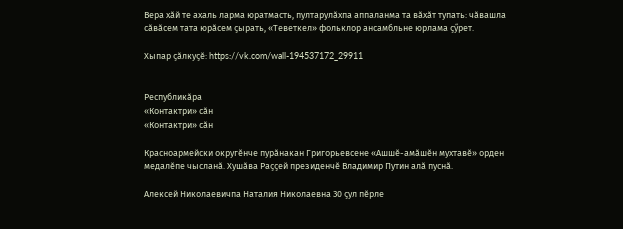Вера хӑй те ахаль ларма юратмасть, пултарулӑхпа аппаланма та вӑхӑт тупать: чӑвашла сӑвӑсем тата юрӑсем ҫырать, «Теветкел» фольклор ансамбльне юрлама ҫӳрет.

Хыпар ҫӑлкуҫӗ: https://vk.com/wall-194537172_29911


Республикӑра
«Контактри» сӑн
«Контактри» сӑн

Красноармейски округӗнче пурӑнакан Григорьевсене «Ашшӗ-амӑшӗн мухтавӗ» орден медалӗпе чысланӑ. Хушӑва Раҫҫей президенчӗ Владимир Путин алӑ пуснӑ.

Алексей Николаевичпа Наталия Николаевна 30 ҫул пӗрле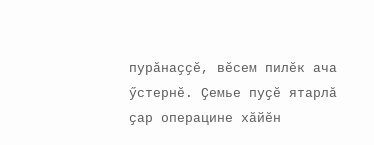пурӑнаҫҫӗ, вӗсем пилӗк ача ӳстернӗ. Ҫемье пуҫӗ ятарлӑ ҫар операцине хӑйӗн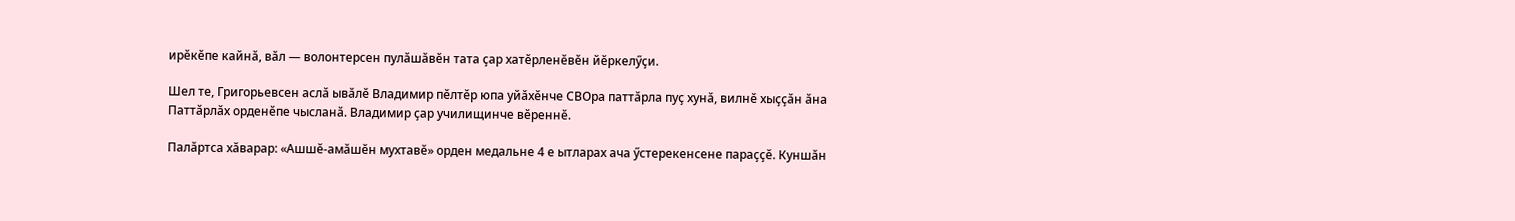ирӗкӗпе кайнӑ, вӑл — волонтерсен пулӑшӑвӗн тата ҫар хатӗрленӗвӗн йӗркелӳҫи.

Шел те, Григорьевсен аслӑ ывӑлӗ Владимир пӗлтӗр юпа уйӑхӗнче СВОра паттӑрла пуҫ хунӑ, вилнӗ хыҫҫӑн ӑна Паттӑрлӑх орденӗпе чысланӑ. Владимир ҫар училищинче вӗреннӗ.

Палӑртса хӑварар: «Ашшӗ-амӑшӗн мухтавӗ» орден медальне 4 е ытларах ача ӳстерекенсене параҫҫӗ. Куншӑн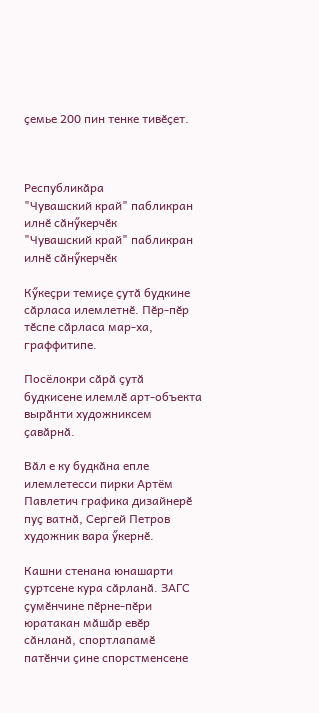ҫемье 200 пин тенке тивӗҫет.



Республикӑра
"Чувашский край" пабликран илнӗ сӑнӳкерчӗк
"Чувашский край" пабликран илнӗ сӑнӳкерчӗк

Кӳкеҫри темиҫе ҫутӑ будкине сӑрласа илемлетнӗ. Пӗр-пӗр тӗспе сӑрласа мар-ха, граффитипе.

Посёлокри сӑрӑ ҫутӑ будкисене илемлӗ арт-объекта вырӑнти художниксем ҫавӑрнӑ.

Вӑл е ку будкӑна епле илемлетесси пирки Артём Павлетич графика дизайнерӗ пуҫ ватнӑ, Сергей Петров художник вара ӳкернӗ.

Кашни стенана юнашарти ҫуртсене кура сӑрланӑ. ЗАГС ҫумӗнчине пӗрне-пӗри юратакан мӑшӑр евӗр сӑнланӑ, спортлапамӗ патӗнчи ҫине спорстменсене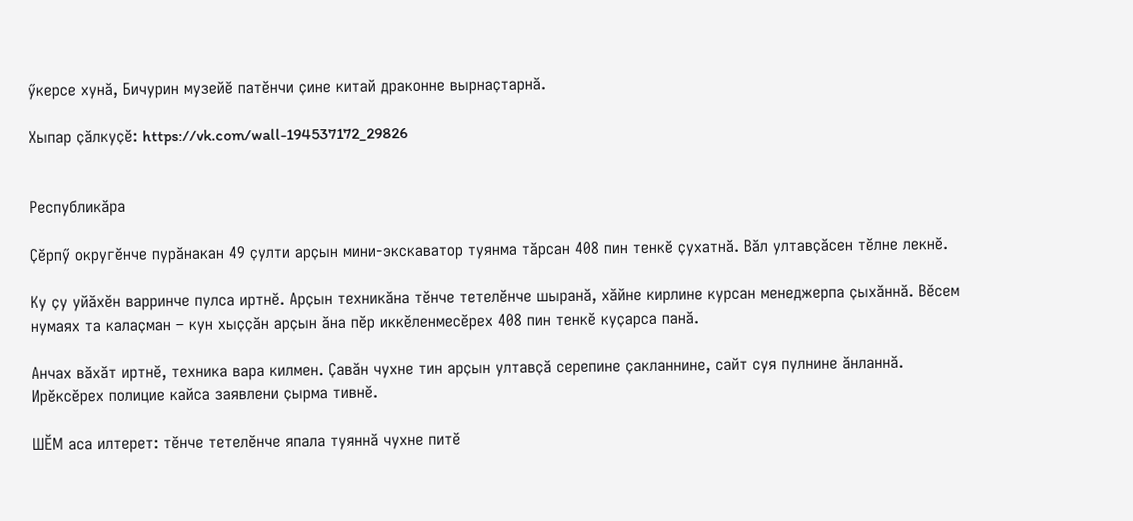ӳкерсе хунӑ, Бичурин музейӗ патӗнчи ҫине китай драконне вырнаҫтарнӑ.

Хыпар ҫӑлкуҫӗ: https://vk.com/wall-194537172_29826


Республикӑра

Ҫӗрпӳ округӗнче пурӑнакан 49 ҫулти арҫын мини-экскаватор туянма тӑрсан 408 пин тенкӗ ҫухатнӑ. Вӑл ултавҫӑсен тӗлне лекнӗ.

Ку ҫу уйӑхӗн варринче пулса иртнӗ. Арҫын техникӑна тӗнче тетелӗнче шыранӑ, хӑйне кирлине курсан менеджерпа ҫыхӑннӑ. Вӗсем нумаях та калаҫман – кун хыҫҫӑн арҫын ӑна пӗр иккӗленмесӗрех 408 пин тенкӗ куҫарса панӑ.

Анчах вӑхӑт иртнӗ, техника вара килмен. Ҫавӑн чухне тин арҫын ултавҫӑ серепине ҫакланнине, сайт суя пулнине ӑнланнӑ. Ирӗксӗрех полицие кайса заявлени ҫырма тивнӗ.

ШӖМ аса илтерет: тӗнче тетелӗнче япала туяннӑ чухне питӗ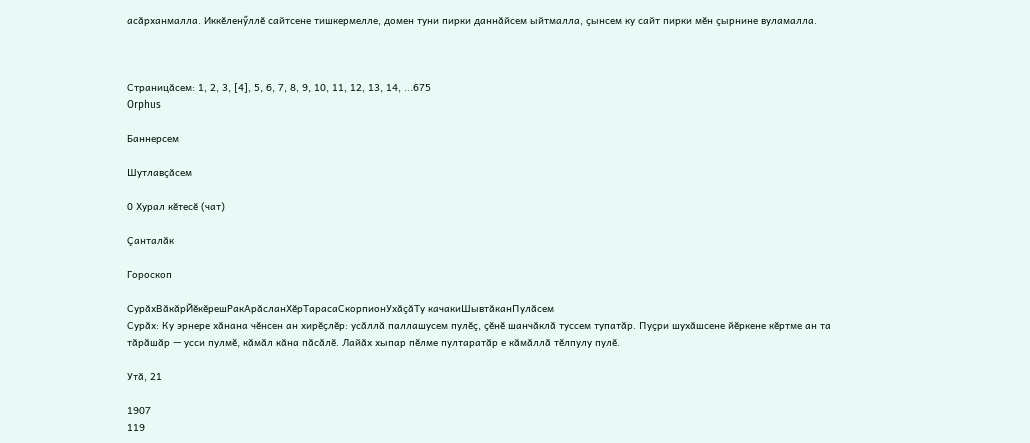асӑрханмалла. Иккӗленӳллӗ сайтсене тишкермелле, домен туни пирки даннӑйсем ыйтмалла, ҫынсем ку сайт пирки мӗн ҫырнине вуламалла.



Страницӑсем: 1, 2, 3, [4], 5, 6, 7, 8, 9, 10, 11, 12, 13, 14, ...675
Orphus

Баннерсем

Шутлавҫӑсем

0 Хурал кӗтесӗ (чат)

Ҫанталӑк

Гороскоп

СурӑхВӑкӑрЙӗкӗрешРакАрӑсланХӗрТарасаСкорпионУхӑҫӑТу качакиШывтӑканПулӑсем
Сурӑх: Ку эрнере хӑнана чӗнсен ан хирӗҫлӗр: усӑллӑ паллашусем пулӗҫ, ҫӗнӗ шанчӑклӑ туссем тупатӑр. Пуҫри шухӑшсене йӗркене кӗртме ан та тӑрӑшӑр — усси пулмӗ, кӑмӑл кӑна пӑсӑлӗ. Лайӑх хыпар пӗлме пултаратӑр е кӑмӑллӑ тӗлпулу пулӗ.

Утӑ, 21

1907
119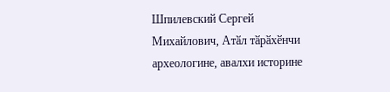Шпилевский Сергей Михайлович, Атӑл тӑрӑхӗнчи археологине, авалхи историне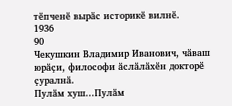тӗпченӗ вырӑс историкӗ вилнӗ.
1936
90
Чекушкин Владимир Иванович, чӑваш юрӑҫи, философи ӑслӑлӑхӗн докторӗ ҫуралнӑ.
Пулӑм хуш...Пулӑм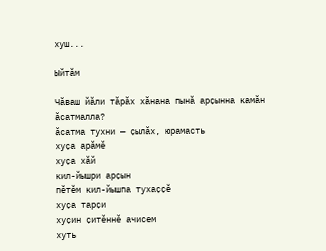хуш...

Ыйтӑм

Чӑваш йӑли тӑрӑх хӑнана пынӑ арҫынна камӑн ӑсатмалла?
ӑсатма тухни — ҫылӑх, юрамасть
хуҫа арӑмӗ
хуҫа хӑй
кил-йышри арҫын
пӗтӗм кил-йышпа тухаҫҫӗ
хуҫа тарҫи
хуҫин ҫитӗннӗ ачисем
хуть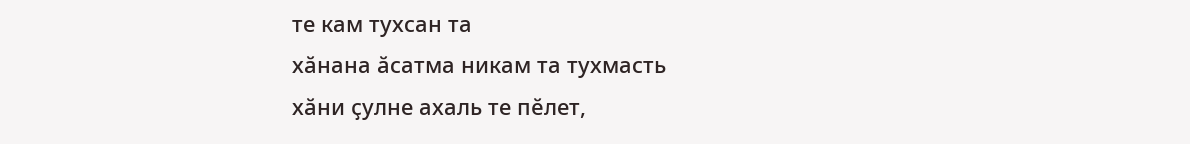те кам тухсан та
хӑнана ӑсатма никам та тухмасть
хӑни ҫулне ахаль те пӗлет,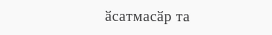ӑсатмасӑр та